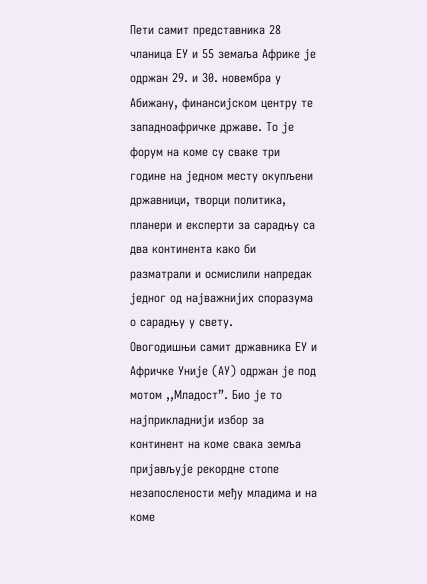Пети самит представника 28 чланица ЕУ и 55 земаља Африке је одржан 29. и 30. новембра у Абижану, финансијском центру те западноафричке државе. То је форум на коме су сваке три године на једном месту окупљени државници, творци политика, планери и експерти за сарадњу са два континента како би разматрали и осмислили напредак једног од најважнијих споразума о сарадњу у свету.
Овогодишњи самит државника ЕУ и Афричке Уније (АУ) одржан је под мотом ,,Младост”. Био је то најприкладнији избор за континент на коме свака земља пријављује рекордне стопе незапослености међу младима и на коме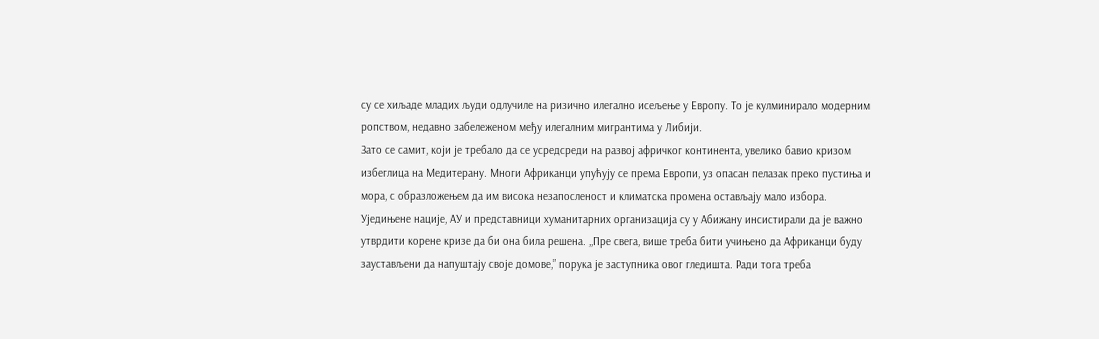су се хиљаде младих људи одлучиле на ризично илегално исељење у Европу. То је кулминирало модерним ропством, недавно забележеном међу илегалним мигрантима у Либији.
Зато се самит, који је требало да се усредсреди на развој афричког континента, увелико бавио кризом избеглица на Медитерану. Многи Африканци упућују се према Европи, уз опасан пелазак преко пустиња и мора, с образложењем да им висока незапосленост и климатска промена остављају мало избора.
Уједињене нације, АУ и представници хуманитарних организација су у Абижану инсистирали да је важно утврдити корене кризе да би она била решена. ,,Пре свега, више треба бити учињено да Африканци буду заустављени да напуштају своје домове,” порука је заступника овог гледишта. Ради тога треба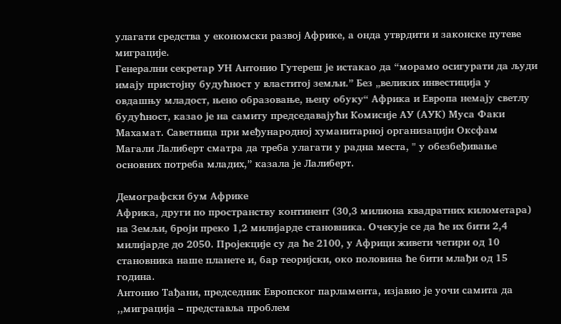улагати средства у економски развој Африке, а онда утврдити и законске путеве миграције.
Генерални секретар УН Антонио Гутереш је истакао да “морамо осигурати да људи имају пристојну будућност у властитој земљи.” Без „великих инвестиција у овдашњу младост, њено образовање, њену обуку“ Африка и Европа немају светлу будућност, казао је на самиту председавајући Комисије АУ (АУК) Муса Факи Махамат. Саветница при међународној хуманитарној организацији Оксфам Магали Лалиберт сматра да треба улагати у радна места, " у обезбеђивање основних потреба младих,” казала је Лалиберт.

Демографски бум Африке
Африка, други по пространству континент (30,3 милиона квадратних километара) на Земљи, броји преко 1,2 милијарде становника. Очекује се да ће их бити 2,4 милијарде до 2050. Пројекције су да ће 2100, у Африци живети четири од 10 становника наше планете и, бар теоријски, око половина ће бити млађи од 15 година.
Антонио Тађани, председник Европског парламента, изјавио је уочи самита да ,,миграција – представља проблем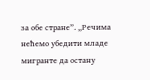за обе стране”. „Речима нећемо убедити младе мигранте да остану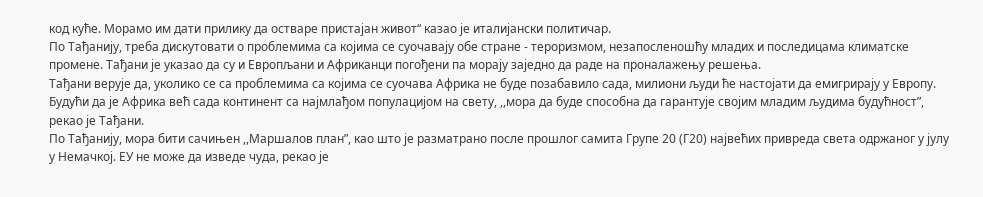код куће. Морамо им дати прилику да остваре пристајан живот“ казао је италијански политичар.
По Тађанију, треба дискутовати о проблемима са којима се суочавају обе стране - тероризмом, незапосленошћу младих и последицама климатске промене. Тађани је указао да су и Европљани и Африканци погођени па морају заједно да раде на проналажењу решења.
Тађани верује да, уколико се са проблемима са којима се суочава Африка не буде позабавило сада, милиони људи ће настојати да емигрирају у Европу. Будући да је Африка већ сада континент са најмлађом популацијом на свету, ,,мора да буде способна да гарантује својим младим људима будућност”, рекао је Тађани.
По Тађанију, мора бити сачињен ,,Маршалов план”, као што је разматрано после прошлог самита Групе 20 (Г20) највећих привреда света одржаног у јулу у Немачкој. ЕУ не може да изведе чуда, рекао је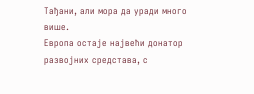Тађани, али мора да уради много више.
Европа остаје највећи донатор развојних средстава, с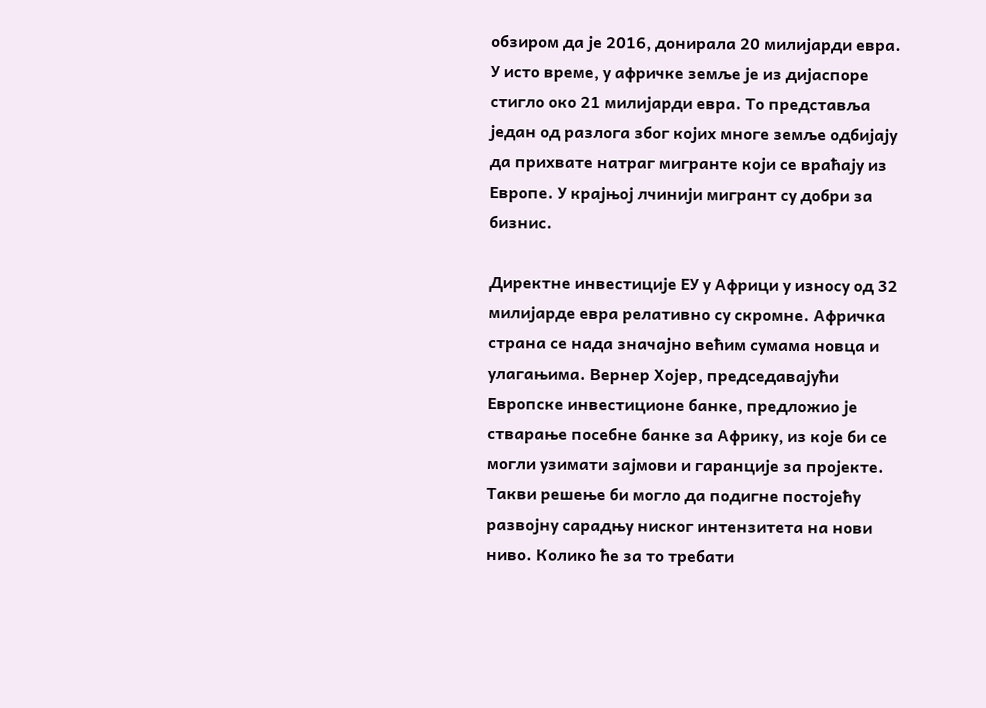обзиром да је 2016, донирала 20 милијарди евра. У исто време, у афричке земље је из дијаспоре стигло око 21 милијарди евра. То представља један од разлога због којих многе земље одбијају да прихвате натраг мигранте који се враћају из Европе. У крајњој лчинији мигрант су добри за бизнис.

Директне инвестиције ЕУ у Африци у износу од 32 милијарде евра релативно су скромне. Афричка страна се нада значајно већим сумама новца и улагањима. Вернер Хојер, председавајући Европске инвестиционе банке, предложио је стварање посебне банке за Африку, из које би се могли узимати зајмови и гаранције за пројекте.
Такви решење би могло да подигне постојећу развојну сарадњу ниског интензитета на нови ниво. Колико ће за то требати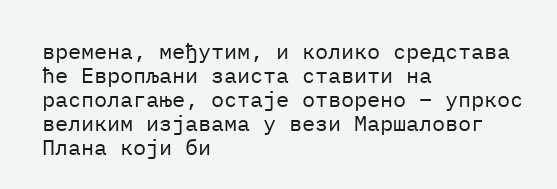времена, међутим, и колико средстава ће Европљани заиста ставити на располагање, остаје отворено – упркос великим изјавама у вези Маршаловог Плана који би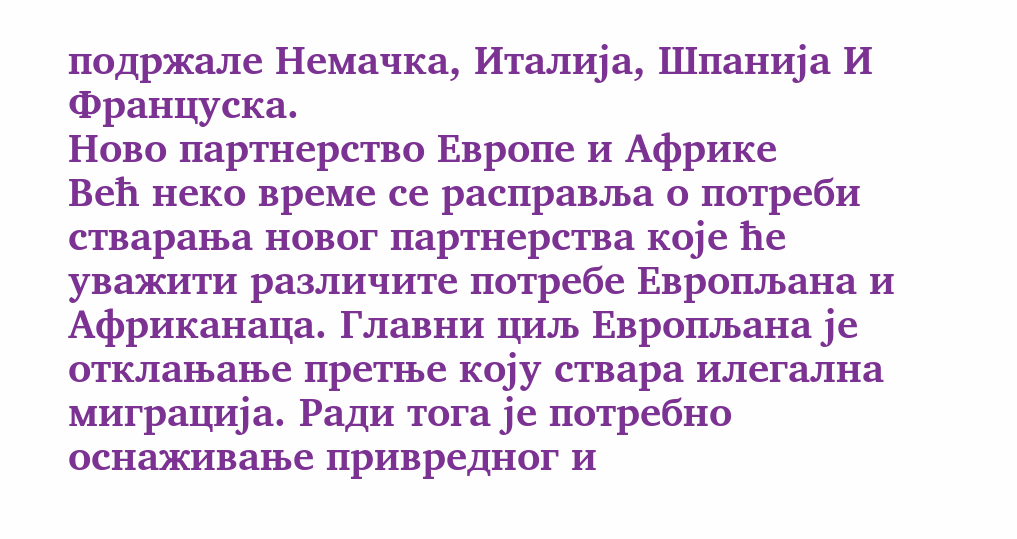подржале Немачка, Италија, Шпанија И Француска.
Ново партнерство Европе и Африке
Већ неко време се расправља о потреби стварања новог партнерства које ће уважити различите потребе Европљана и Африканаца. Главни циљ Европљана је отклањање претње коју ствара илегална миграција. Ради тога је потребно оснаживање привредног и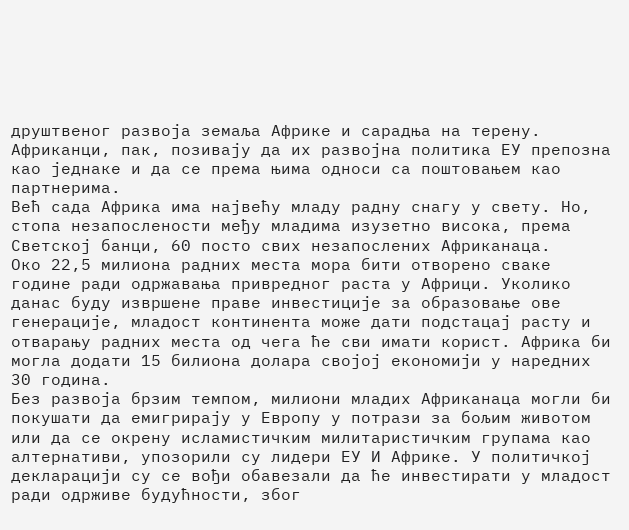друштвеног развоја земаља Африке и сарадња на терену. Африканци, пак, позивају да их развојна политика ЕУ препозна као једнаке и да се према њима односи са поштовањем као партнерима.
Већ сада Африка има највећу младу радну снагу у свету. Но, стопа незапослености међу младима изузетно висока, према Светској банци, 60 посто свих незапослених Африканаца.
Око 22,5 милиона радних места мора бити отворено сваке године ради одржавања привредног раста у Африци. Уколико данас буду извршене праве инвестиције за образовање ове генерације, младост континента може дати подстацај расту и отварању радних места од чега ће сви имати корист. Африка би могла додати 15 билиона долара својој економији у наредних 30 година.
Без развоја брзим темпом, милиони младих Африканаца могли би покушати да емигрирају у Европу у потрази за бољим животом или да се окрену исламистичким милитаристичким групама као алтернативи, упозорили су лидери ЕУ И Африке. У политичкој декларацији су се вођи обавезали да ће инвестирати у младост ради одрживе будућности, због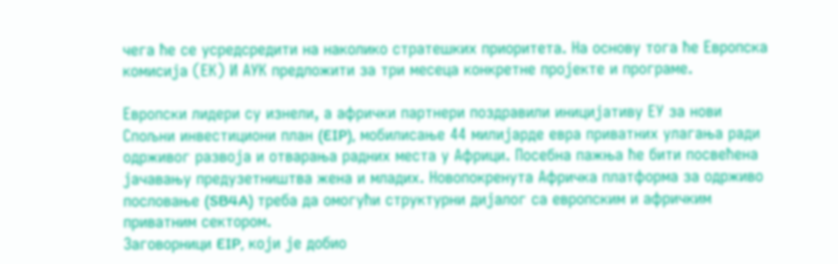чега ће се усредсредити на наколико стратешких приоритета. На основу тога ће Европска комисија (ЕК) И АУК предложити за три месеца конкретне пројекте и програме.

Европски лидери су изнели, а афрички партнери поздравили иницијативу ЕУ за нови Спољни инвестициони план (EIP), мобилисање 44 милијарде евра приватних улагања ради одрживог развоја и отварања радних места у Африци. Посебна пажња ће бити посвећена јачавању предузетништва жена и младих. Новопокренута Афричка платформа за одрживо пословање (SB4A) треба да омогући структурни дијалог са европским и афричким приватним сектором.
Заговорници EIP, који је добио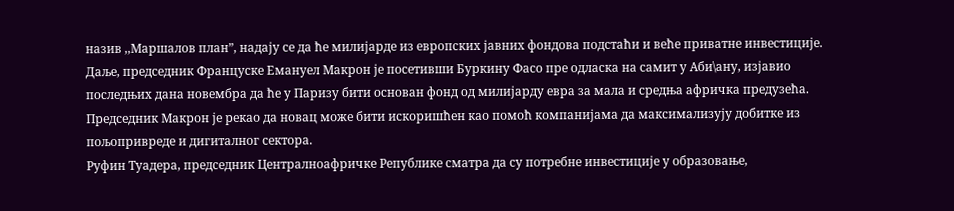назив ,,Маршалов план”, надају се да ће милијарде из европских јавних фондова подстаћи и веће приватне инвестиције. Даље, председник Француске Емануел Макрон је посетивши Буркину Фасо пре одласка на самит у Аби\ану, изјавио последњих дана новембра да ће у Паризу бити основан фонд од милијарду евра за мала и средња афричка предузећа. Председник Макрон је рекао да новац може бити искоришћен као помоћ компанијама да максимализују добитке из пољопривреде и дигиталног сектора.
Руфин Туадера, председник Централноафричке Републике сматра да су потребне инвестиције у образовање,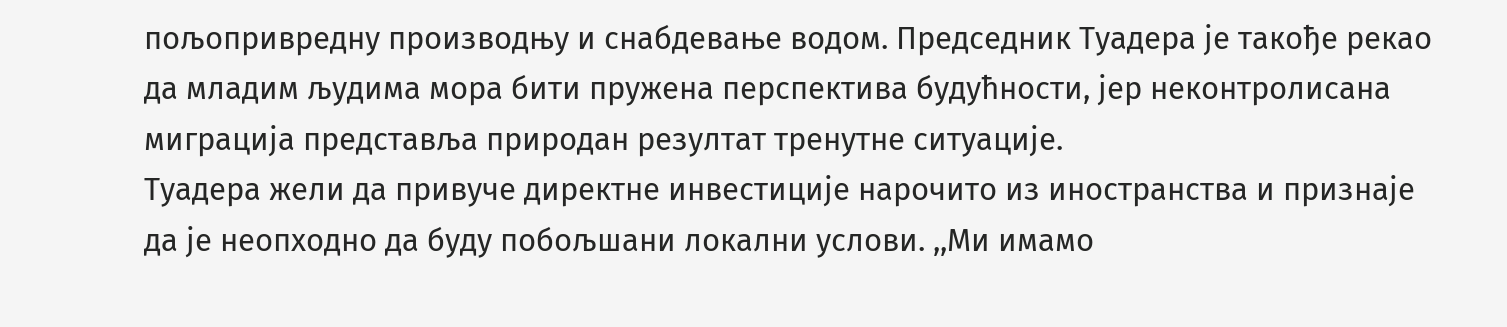пољопривредну производњу и снабдевање водом. Председник Туадера је такође рекао да младим људима мора бити пружена перспектива будућности, јер неконтролисана миграција представља природан резултат тренутне ситуације.
Туадера жели да привуче директне инвестиције нарочито из иностранства и признаје да је неопходно да буду побољшани локални услови. ,,Ми имамо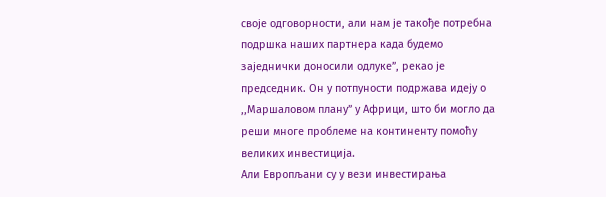своје одговорности, али нам је такође потребна подршка наших партнера када будемо заједнички доносили одлуке”, рекао је председник. Он у потпуности подржава идеју о ,,Маршаловом плану” у Африци, што би могло да реши многе проблеме на континенту помоћу великих инвестиција.
Али Европљани су у вези инвестирања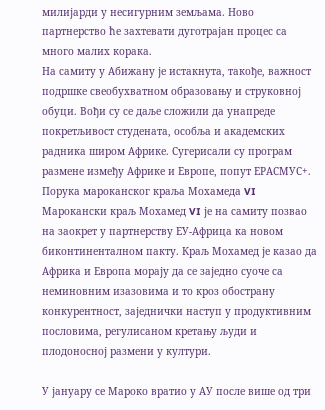милијарди у несигурним земљама. Ново партнерство ће захтевати дуготрајан процес са много малих корака.
На самиту у Абижану је истакнута, такође, важност подршке свеобухватном образовању и струковној обуци. Вођи су се даље сложили да унапреде покретљивост студената, особља и академских радника широм Африке. Сугерисали су програм размене између Африке и Европе, попут ЕРАСМУС+.
Порука мароканског краља Мохамеда VI
Марокански краљ Мохамед VI је на самиту позвао на заокрет у партнерству ЕУ-Африца ка новом биконтиненталном пакту. Краљ Мохамед је казао да Африка и Европа морају да се заједно суоче са неминовним изазовима и то кроз обострану конкурентност, заједнички наступ у продуктивним пословима, регулисаном кретању људи и плодоносној размени у култури.

У јануару се Мароко вратио у АУ после више од три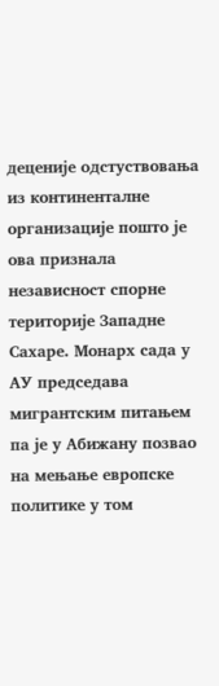деценије одстуствовања из континенталне организације пошто је ова признала независност спорне територије Западне Сахаре. Монарх сада у АУ председава мигрантским питањем па је у Абижану позвао на мењање европске политике у том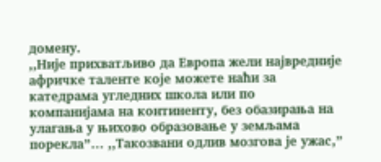домену.
,,Није прихватљиво да Европа жели највредније афричке таленте које можете наћи за катедрама угледних школа или по компанијама на континенту, без обазирања на улагања у њихово образовање у земљама порекла”… ,,Такозвани одлив мозгова је ужас,”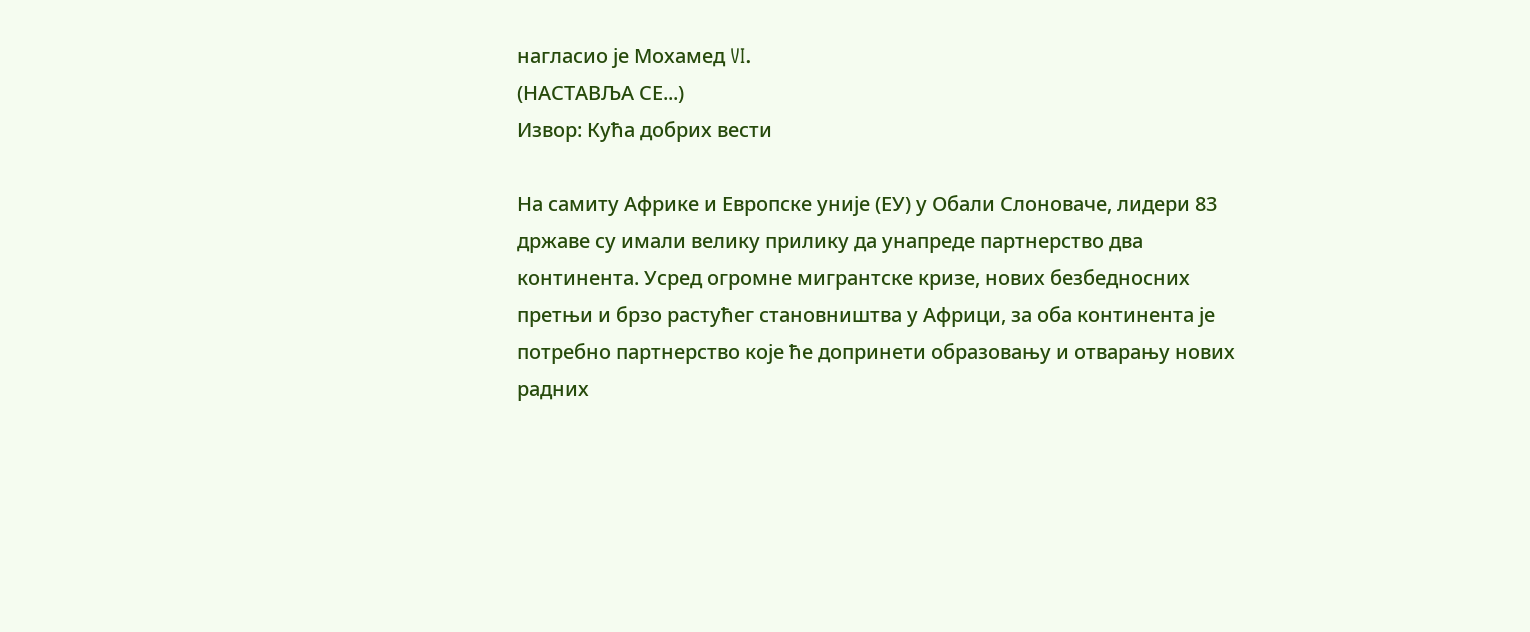нагласио је Мохамед VI.
(НАСТАВЉА СЕ...)
Извор: Кућа добрих вести

На самиту Африке и Европске уније (ЕУ) у Обали Слоноваче, лидери 83 државе су имали велику прилику да унапреде партнерство два континента. Усред огромне мигрантске кризе, нових безбедносних претњи и брзо растућег становништва у Африци, за оба континента је потребно партнерство које ће допринети образовању и отварању нових радних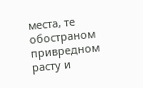места, те обостраном привредном расту и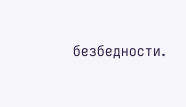безбедности.